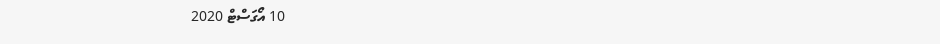10 އޯގަސްޓް 2020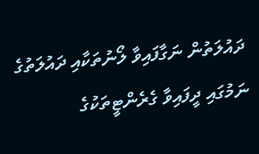ދައުލަތުން ނަގާފައިވާ ލޯނުތަކާއި ދައުލަތުގެ ނަމުގައި ދީފައިވާ ގެރެންޓީތަކުގެ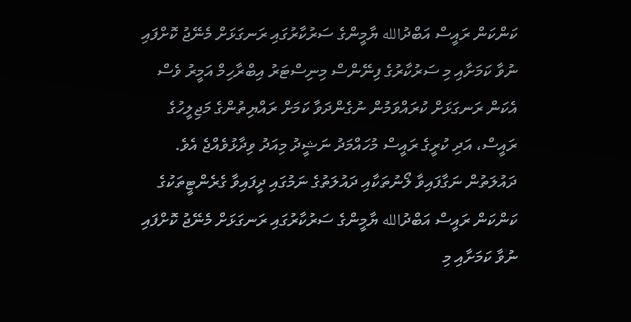ކަންކަން ރައީސް އަބްދުالله ޔާމީންގެ ސަރުކާރުގައި ރަނގަޅަށް މެނޭޖު ކޮށްފައި ނުވާ ކަމަށާއި މި ސަރުކާރުގެ ފިނޭންސް މިނިސްޓަރު އިބްރާހިމް އަމީރު ވެސް އެކަން ރަނގަޅަށް ކުރައްވަމުން ނުގެންދަވާ ކަމަށް ރައްޔިތުންގެ މަޖިލީހުގެ ރައީސް، އަދި ކުރީގެ ރައީސް މުހައްމަދު ނަޝީދު މިއަދު ވިދާޅުވެއްޖެ އެވެ.
ދައުލަތުން ނަގާފައިވާ ލޯނުތަކާއި ދައުލަތުގެ ނަމުގައި ދީފައިވާ ގެރެންޓީތަކުގެ ކަންކަން ރައީސް އަބްދުالله ޔާމީންގެ ސަރުކާރުގައި ރަނގަޅަށް މެނޭޖު ކޮށްފައި ނުވާ ކަމަށާއި މި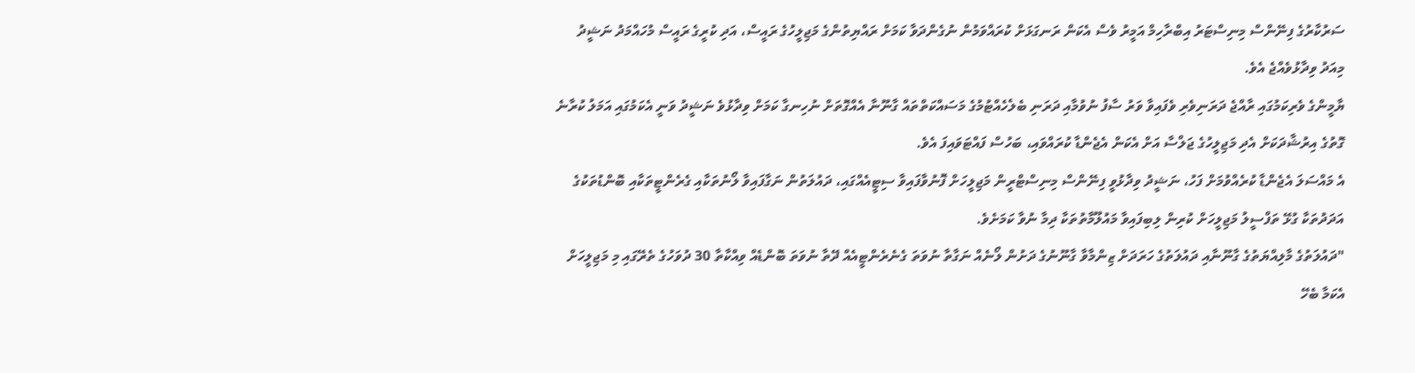ސަރުކާރުގެ ފިނޭންސް މިނިސްޓަރު އިބްރާހިމް އަމީރު ވެސް އެކަން ރަނގަޅަށް ކުރައްވަމުން ނުގެންދަވާ ކަމަށް ރައްޔިތުންގެ މަޖިލީހުގެ ރައީސް، އަދި ކުރީގެ ރައީސް މުހައްމަދު ނަޝީދު މިއަދު ވިދާޅުވެއްޖެ އެވެ.
ޔާމީންގެ ވެރިކަމުގައި ރާއްޖެ ދަރަނިވެރި ވެފައިވާ ވަރު ސާފު ނުވުމާއި ދަރަނި ބެލެހެއްޓުމުގެ މަސައްކަތްތައް ގާނޫނާ އެއްގޮތަށް ނުހިނގާ ކަމަށް ވިދާޅުވެ ނަޝީދު ވަނީ އެކަމުގައި އަމަލު ކުރާނެ ގޮތުގެ އިރުޝާދަކަށް އެދި މަޖިލީހުގެ ޖަލްސާ އަށް އެކަން އެޖެންޑާ ކުރައްވައި، ބަހުސް ފައްޓަވައިފަ އެވެ.
އެ މައްސަލަ އެޖެންޑާ ކުރެއްވުމަށް ފަހު، ނަޝީދު ވިދާޅުވީ ފިނޭންސް މިނިސްޓްރީން މަޖިލީހަށް ފޮނުވާފައިވާ ސިޓީއެއްގައި، ދައުލަތުން ނަގާފައިވާ ލޯނުތަކާއި ގެރެންޓީތަކާއި ބޮންޑުތަކުގެ އަދަދުތަކާ ގުޅޭ ތަފްސީލު މަޖިލީހަށް ކުރިން ލިބިފައިވާ މައުލޫމާތުތަކާ ދިމާ ނުވާ ކަމަށެވެ.
"ދައުލަތުގެ މާލިއްޔަތުގެ ގާނޫނާއި ދައުލަތުގެ ހަރަދަށް ޒިންމާވާ ގާނޫނުގެ ދަށުން ލޯނެއް ނަގާތާ ނުވަތަ ގެނެރެންޓީއެއް ދޭތާ ނުވަތަ ބޮންޑެއް ވިއްކާތާ 30 ދުވަހުގެ ތެރޭގައި މި މަޖިލީހަށް އެކަމާ ބެހޭ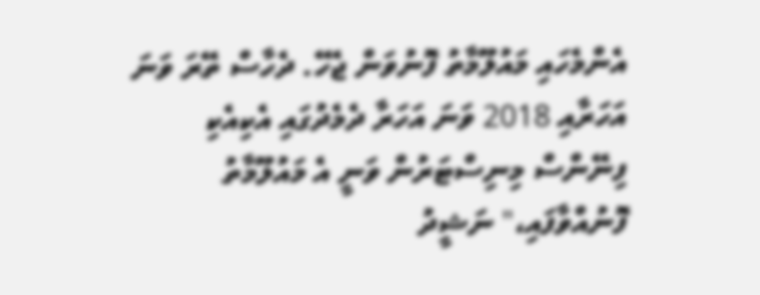އެންމެހައި މައުލޫމާތު ފޮނުވަން ޖެހޭ. ދެހާސް ތޭރަ ވަނަ އަހަރާއި 2018 ވަނަ އަހަރާ ދެމެދުގައި އެކިއެކި ފިނޭންސް މިނިސްޓަރުން ވަނީ އެ މައުލޫމާތު ފޮނުއްވާފައި،" ނަޝީދު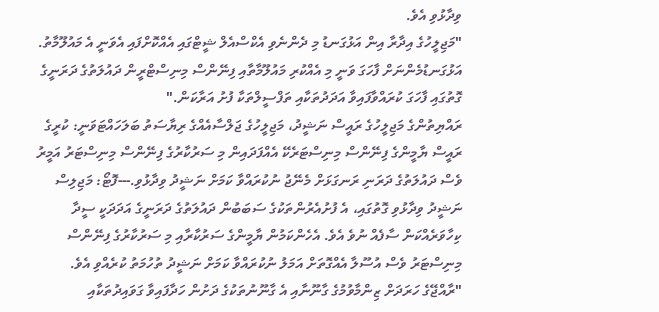ވިދާޅުވި އެވެ.
"މަޖިލީހުގެ އިދާރާ އިން އަޅުގަނޑު މި ދެންނެވި އެކްސްއެލް ޝީޓްގައި އެއްކޮށްފައި އެވަނީ އެ މައުލޫމާތު. އަޅުގަނޑުމެންނަށް ފާހަގަ ވަނީ މި އެއްކުރި މައުލޫމާތާއި ފިނޭންސް މިނިސްޓްރީން ދައުލަތުގެ ދަރަނީގެ ގޮތުގައި ފާހަގަ ކުރައްވާފައިވާ އަދަދުތަކާއި ތަފްސީލްތަކާ ފުށު އަރާކަން."
ރައްޔިތުންގެ މަޖިލީހުގެ ރައީސް ނަޝީދު، މަޖިލީހުގެ ޖަލްސާއެއްގެ ރިޔާސަތު ބަލަހައްޓަވަނީ: ކުރީގެ ރައީސް ޔާމީންގެ ފިނޭންސް މިނިސްޓަރެކޭ އެއްފަދައިން މި ސަރުކާރުގެ ފިނޭންސް މިނިސްޓަރު އަމީރު ވެސް ދައުލަތުގެ ދަރަނި ރަނގަޅަށް މެނޭޖު ނުކުރައްވާ ކަމަށް ނަޝީދު ވިދާޅުވި.---ފޮޓޯ: މަޖިލިސް
ނަޝީދު ވިދާޅުވި ގޮތުގައި، އެ ފުށުއެރުންތަކުގެ ސަބަބުން ދައުލަތުގެ ދަރަނީގެ އަދަދަކީ ސީދާ ކިހާވަރެއްކަން ސާފެއް ނުވެ އެވެ. އެހެންކަމުން ޔާމީންގެ ސަރުކާރާއި މި ސަރުކާރުގެ ފިނޭންސް މިނިސްޓަރު ވެސް އުސޫލާ އެއްގޮތަށް އަމަލު ނުކުރައްވާ ކަމަށް ނަޝީދު ތުހުމަތު ކުރެއްވި އެވެ.
"ރާއްޖޭގެ ހަރަދަށް ޒިންމާވުމުގެ ގާނޫނާއި އެ ގާނޫނުތަކުގެ ދަށުން ހަދާފައިވާ ގަވައިދުތަކާއި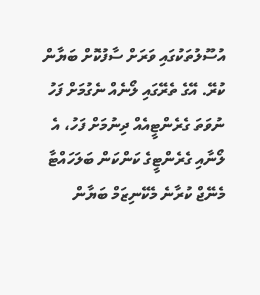އުސޫލުތަކުގައި ވަރަށް ސާފުކޮށް ބަޔާން ކުރޭ. އޭގެ ތެރޭގައި ލޯނެއް ނެގުމަށް ފަހު ނުވަތަ ގެރެންޓީއެއް ދިނުމަށް ފަހު، އެ ލޯނާއި ގެރެންޓީގެ ކަންކަން ބަލަހައްޓާ މެނޭޖް ކުރާނެ މެކޭނިޒަމް ބަޔާން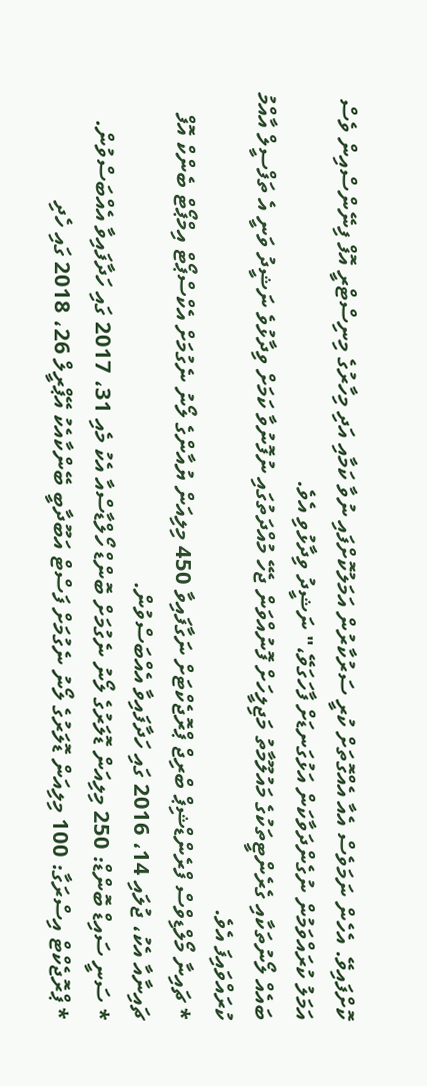ކޮށްފައިވޭ. އެހެން ނަމަވެސް އެއާ އެއްގޮތަށް ކުރީ ސަރުކާރުން އަމަލުކޮށްފައި ނުވާ ކަމާއި އަދި މިހާރުގެ މިނިސްޓްރީ އޮފް ފިނޭންސްއިން ވެސް އަމަލު ކުރައްވަމުން ނުގެންދަވާކަން އަޅުގަނޑަށް ފާހަގަވޭ،" ނަޝީދު ވިދާޅުވި އެވެ.
ބައެއް ލޯނުތަކާއި ގެރެންޓީތަކުގެ މައުލޫމާތު މަޖިލީހަށް ފޮނުއްވަން ޖެހޭ މުއްދަތުގައި ނުފޮނުވާ ކަމަށް ވިދާޅުވެ ނަޝީދު ވަނީ އެ ތަފްސީލް އާއްމު ކުރައްވައިފަ އެވެ.
* ޗައިނާ މޯލްޑިވްސް ފްރެންޑްޝިޕް ބްރިޖް ޕްރޮޖެކްޓަށް ނަގާފައިވާ 450 މިލިއަން ޔުއާންގެ ލޯނު ނެގުމަށް އެކްސްޕޯޓް އިމްޕޯޓް ބެންކް އޮފް ޗައިނާއާ އެކު، ޖުލައި 14، 2016 ގައި ހަދާފައިވާ އެއްބަސްވުން.
* ސަނީ ސައިޑް ބޮންޑް: 250 މިލިއަން ޑޮލަރުގެ ލޯނު ނެގުމަށް ބޮންޑް ހޯލްޑާސްއާ އެކު މެއި 31، 2017 ގައި ހަދާފައިވާ އެއްބަސްވުން.
* ޕްރޮޖެކްޓް އިސްރަގާ: 100 މިލިއަން ޑޮލަރުގެ ލޯނު ނެގުމަށް ފަސްޓް އަބޫދާބީ ބޭންކާއެކު އޭޕްރީލް 26، 2018 ގައި ހެދި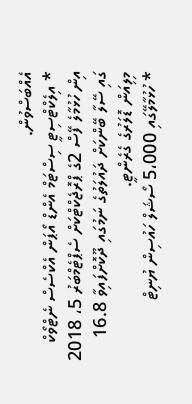އެއްބަސްވުން.
* އިލެކްޓްސިޓީ ސިސްޓަމް އެންޑް އޯޕަން އެކްސެސް ނެޓްވޯކް އިން ހުޅުމާލެ ފޭސް 2ގެ ޕްރޮޖެކްޓްކަށް ސެޕްޓެމްބަރު 5، 2018 ގައި ސޭލާ ބޭންކަށް ދައުލަތުގެ ނަމުގައި ދޫކޮށްފައިވާ 16.8 މިލިއަން ޑޮލަރުގެ ގެރެންޓީ.
* ހުޅުމާލޭގައި 5،000 ސޯޝަލް ހައުސިން ޔުނިޓް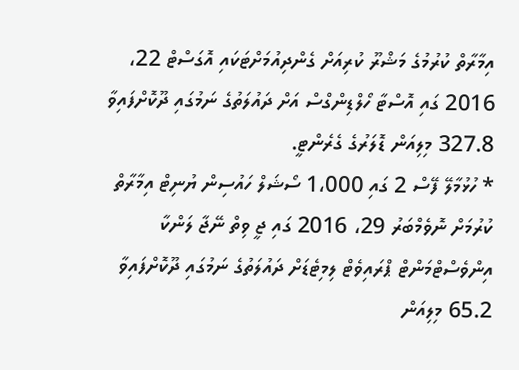އިމާރާތް ކުރުމުގެ މަޝްރޫ ކުރިއަށް ގެންދިއުމަށްޓަކައި އޮގަސްޓް 22، 2016 ގައި އޮސްޓާ ހޯލްޑިންގްސް އަށް ދައުލަތުގެ ނަމުގައި ދޫކޮށްފައިވާ 327.8 މިލިއަން ޑޮލަރުގެ ގެރެންޓީ.
* ހުޅުމާލޭ ފޭސް 2 ގައި 1،000 ސޯޝަލް ހައުސިން ޔުނިޓް އިމާރާތް ކުރުމަށް ނޮވެމްބަރު 29، 2016 ގައި ޖީ ވިތް ނޭޖާ ލަންކާ އިންވެސްޓްމަންޓް ޕްރައިވެޓް ލިމިޓެޑަށް ދައުލަތުގެ ނަމުގައި ދޫކޮށްފައިވާ 65.2 މިލިއަން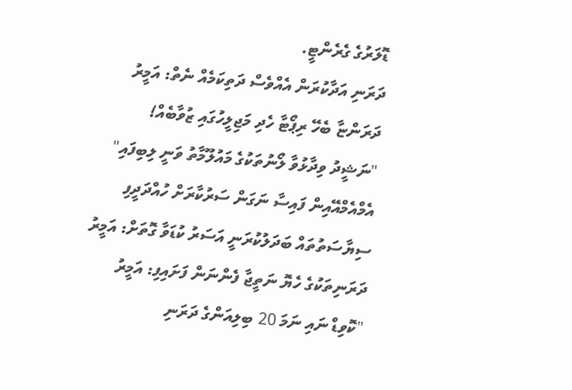ޑޮލަރުގެ ގެރެންޓީ.
ދަރަނި އަދާކުރަން އެއްވެސް ދަތިކަމެއް ނެތް: އަމީރު
ދަރަންޏާ ބެހޭ ރިޕޯޓާ ހެދި މަޖިލީހުގައި ޒުވާބެއް!
"ނަޝީދު ވިދާޅުވާ ލޯނުތަކުގެ މައުލޫމާތު ވަނީ ލިބިފައި"
އެމްއެމްއޭއިން ފައިސާ ނަގަން ސަރުކާރަށް ހުއްދަދީފި
ސިޔާސަތުތައް ބަދަލުކުރަނީ އަސަރު ކުޑަވާ ގޮތަށް: އަމީރު
ދަރަނިތަކުގެ ހެޔޮ ނަތީޖާ ފެންނަން ފަށައިފި: އަމީރު
"ކޮވިޑް ނައި ނަމަ 20 ބިލިއަންގެ ދަރަނި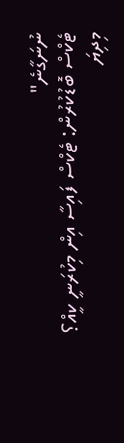ނުނަގާނެ"
ޓެކްސް ބޮޑުކުރުން: ޓެކްސް ފައިސާ އިން މިކުރަނީ ކީއް؟
މިދިޔަ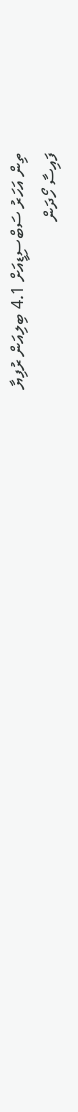ތިން އަހަރު ސަބްސިޑީއަށް 4.1 ބިލިއަން ރުފިޔާ
ފައިސާ ހޯދަން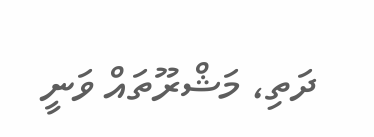ދަތި، މަޝްރޫތައް ވަނީ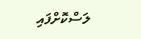ލަސްކޮށްފައި